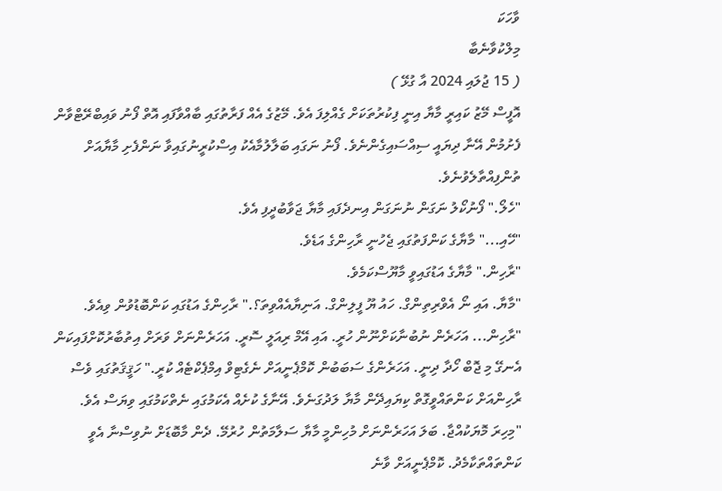ވާހަކަ
މިލްކުވާނެބާ
( 15 ޖުލައި 2024 އާ ގުޅޭ )
އޮފީސް މޭޒު ކައިރީ މާޔާ އިނީ ފިކުރުތަކަށް ގެއްލިފަ އެވެ. މޭޒުގެ އެއް ފަރާތުގައި ބާއްވާފައި އޮތް ފޯނު ވައިބްރޭޓްވާން ފެށުމުން އޭނާ ދިޔައީ ސިއްސައިގެންނެވެ. ފޯނު ނަގައި ބަލާލުމާއެކު އިސްކުރީނުގައިވާ ނަންފެށި މާޔާއަށް ތުންފިއްތާލެވުނެވެ.
"ހެލޯ." ފޯނުކޯލު ނަގަން ނުނަގަން އިނދެފައި މާޔާ ޖަވާބުދީފި އެވެ.
"ހޭއި..." މާޔާގެ ކަންފަތުގައި ޖެހުނީ ރާހިންގެ އަޑެވެ.
"ރާހިން." މާޔާގެ އަޑުގައިވީ މާޔޫސްކަމެވެ.
"މާޔާ. އައި ނޯ އެވްރިތިންގް. ހައު ޔޫ ފީލިންގް. އަނިޔާއެއްވިތަ؟." ރާހިންގެ އަޑުގައި ކަންބޮޑުވުން ވިއެވެ.
"ރާހިން... އަހަރެން ނުބުނާކަށްނޫން ހުރީ. އައި އޭމް ރިއަލީ ސޮރީ. އަހަރެންނަށް ވަރަށް އިތުބާރުކޮށްފައިކަން އެނގޭ މި ޖޮބް ހޯދާ ދިނީ. އަހަރެންގެ ސަބަބުން ކޮމްޕެނީއަށް ނެގެޓިވް އިމްޕެކްޓެއް ކުރީ." ހަޤީޤަތުގައި ވެސް ރާހިންއަށް ކަންތައްވީގޮތް ކިޔައިދޭން މާޔާ ލަދުގަނެވެ. އޭނާގެ ކުށެއް އެކަމުގައި ނެތްކަމުގައި ވިޔަސް އެވެ.
"މިހިރަ މޮޔަކުއްޖާ. ބަލަ އަހަރެންނަށް މުހިންމީ މާޔާ ސަލާމަތުން ހުރުމޭ. ދެން މާބޮޑަށް ނުވިސްނާ އެވީ ކަންތައްތަކާމެދު. ކޮމްޕެނީއަށް ވާނެ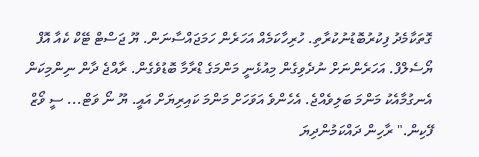ގޮތަކާމެދު ފިކުރުބޮޑުނުކުރާތި. ހުރިހާކަމެއް އަހަރެން ހަމަޖައްސާނަން. ޔޫ ޖަސްޓް ޓޭކް ކެއާ އޮފް ޔޯސެލްފް. އަހަރެންނަށް ނުދެވިގެން މިއުޅެނީ މަންމަގެ ޑްރާމާ ބޮޑުވެގެން. ރާއްޖެ ދާން ނިންމިކަން އެނގުމާއެކު މަންމަ ބަލިވެއްޖެ. އެހެންވެ އަވަހަށް މަންމަ ކައިރިޔަށް އައީ. ޔޫ ނޯ ވަޓް... ސީ ވޯޒް ފޭކިން." ރާހިން ދައްކަމުންދިޔަ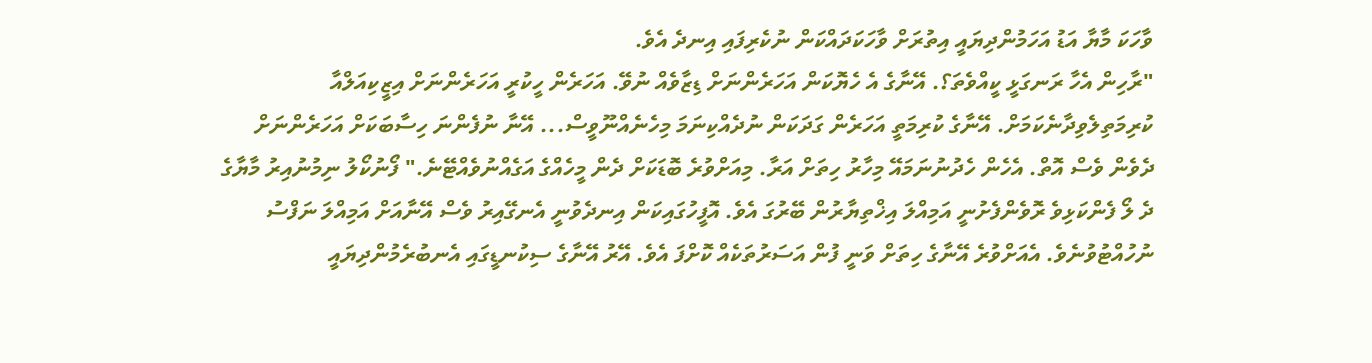ވާހަކަ މާޔާ އަޑު އަހަމުންދިޔައީ އިތުރަށް ވާހަކަދައްކަން ނުކެރިފައި އިނދެ އެވެ.
"ރާހިން އެހާ ރަނގަޅީ ކީއްވެތަ؟. އޭނާގެ އެ ހެޔޮކަން އަހަރެންނަށް ޑިޒާވެއް ނުވޭ. އަހަރެން ހީކުރީ އަހަރެންނަށް އިޒީކިއަލްއާ ކުރިމަތިލެވިދާނެކަމަށް. އޭނާގެ ކުރިމަތީ އަހަރެން ގަދަކަން ނުދެއްކިނަމަ މިހެނެއްނޫވީސް... އޭނާ ނުފެންނަ ހިސާބަކަށް އަހަރެންނަށް ދެވެން ވެސް އޮތް. އެހެން ހެދުނުނަމައޭ މިހާރު ހިތަށް އަރާ. މިއަށްވުރެ ބޮޑަކަށް ދެން މީހެއްގެ އަގެއްނުވެއްޓޭނެ." ފޯނުކޯލު ނިމުނުއިރު މާޔާގެ ދެ ލޯ ފެންކަޅިވެ ރޮވެންފެށުނީ އަމިއްލަ އިޚްތިޔާރުން ބޭރުގަ އެވެ. އޮފީހުގައިކަން އިނދެވުނީ އެނގޭއިރު ވެސް އޭނާއަށް އަމިއްލަ ނަފްސު ނުހުއްޓުވުނެވެ. އެއަށްވުރެ އޭނާގެ ހިތަށް ވަނީ ފުން އަސަރުތަކެއް ކޮށްފަ އެވެ. އޭރު އޭނާގެ ސިކުނޑީގައި އެނބުރެމުންދިޔައީ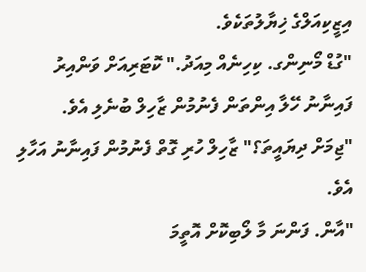އިޒީކިއަލްގެ ޚިޔާލުތަކެވެ.
"ގުޑް މޯނިންގ. ކިހިނެއް މިއަދު." ކޮޓަރިއަށް ވަންއިރު ފައިނާނު ހޭލާ އިންތަން ފެނުމުން ޒާހިލް ބުނެލި އެވެ.
"ޖިމަށް ދިޔައީތަ؟" ޒާހިލް ހުރި ގޮތް ފެނުމުން ފައިނާނު އަހާލި އެވެ.
"އާން. ފަންނަ މާ ލޯބިކޮށް އޮތީމަ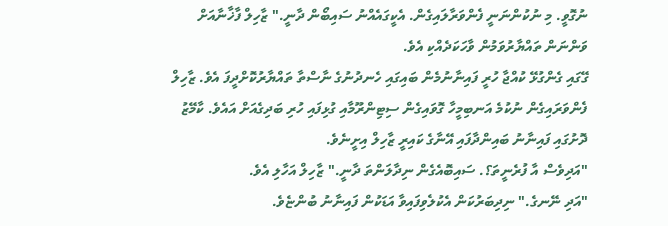ނުގޮވީ. މި ނުކުންނަނީ ފެންވަރާލައިގެން. އެކީގައެއްނު ސައިބޯން ދާނީ." ޒާހިލް ފާޚާނާއަށް ވަންނަން ތައްޔާރުވަމުން ވާހަކަދެއްކި އެވެ.
ގޭގައި ގެންގުޅޭ ކުއްޖާ ހުރީ ފައިނާނުމެން ބައިގައި ހެނދުނުގެ ނާސްތާ ތައްޔާރުކޮށްދީފަ އެވެ. ޒާހިލް ފެންވަރައިގެން ނުކުމެ އަނބިމީހާ ގޮވައިގެން ސިޓިންރޫމާއި ގުޅިފައި ހުރި ބަދިގެއަށް އައެވެ. ކާމޭޒު ދޮށުގައި ފައިނާނު ބައިންދާފައި އޭނާގެ ކައިރީ ޒާހިލް އިށީނެވެ.
"އަދިވެސް އާ ފުރެނީތަ؟. ސައިބޮއެގެން ނިދާލަންތަ ދާނީ." ޒާހިލް އަހާލި އެވެ.
"އަދި ނޭނގެ." ނިދިބަރުކަން އެކުލެވިފައިވާ އަޑަކުން ފައިނާނު ބުންޏެވެ.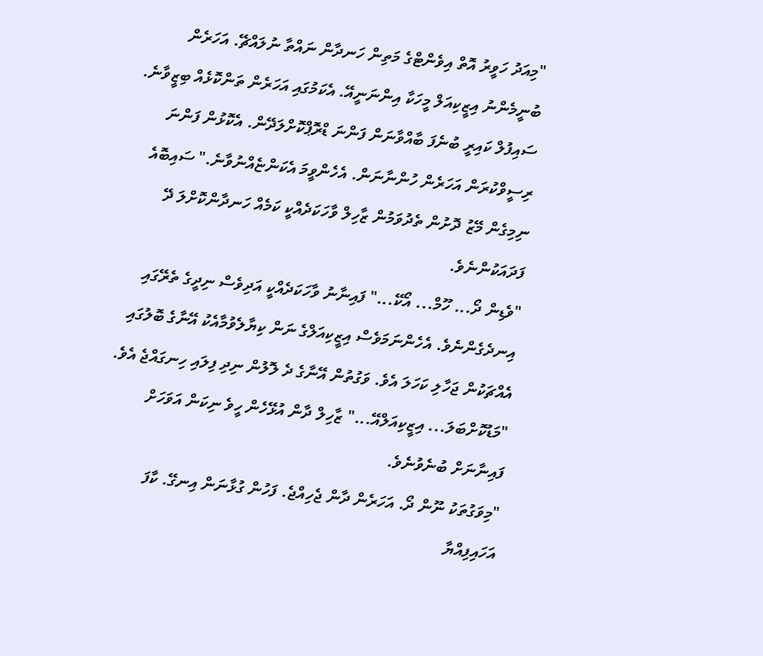"މިއަދު ހަވީރު އޮތް އިވެންޓްގެ މަތިން ހަނދާން ނައްތާ ނުލައްޗޭ. އަހަރެން ބުނީމެންނު އިޒީކިއަލް މީހަކާ އިންނަނީއޭ. އެކަމުގައި އަހަރެން ތަންކޮޅެއް ބިޒީވާނެ. ސައިފުލް ކައިރީ ބުނެފަ ބާއްވާނަން ފަންނަ ޑްރޮޕްކޮށްލަދޭން. އެކޮޅުން ފަންނަ ރިސީވްކުރަން އަހަރެން ހުންނާނަން. އެހެންވީމަ އެކަންޏެއްނުވާނެ." ސައިބޮއެ ނިމިގެން މޭޒު ދޮށުން ތެދުވަމުން ޒާހިލް ވާހަކަދެއްކީ ކަމެއް ހަނދާންކޮށްލަ ދޭ ފަދައަކުންނެވެ.
"ވެޑިން ދޯ... ހޫމް... އޯކޭ..." ފައިނާނު ވާހަކަދެއްކީ އަދިވެސް ނިދީގެ ތެރޭގައި އިނދެގެންނެވެ. އެހެންނަމަވެސް އިޒީކިއަލްގެ ނަން ކިޔާލެވުމާއެކު އޭނާގެ ބޮލުގައި އެއްޗަކުން ޖަހާލި ކަހަލަ އެވެ. ވަގުތުން އޭނާގެ ދެ ލޮލުން ނިދި ފިލައި ހިނގައްޖެ އެވެ.
"މަޑުކޮށްބަލަ... އިޒީކިއަލްއޭ..." ޒާހިލް ދާން އުޅޭހެން ހީވެ ނިކަން އަވަހަށް ފައިނާނަށް ބުނެވުނެވެ.
"މިވަގުތަކު ނޫން ދޯ. އަހަރެން ދާން ޖެހިއްޖެ. ފަހުން ގުޅާނަން އިނގޭ. ކާފަ އަހައިފިއްޔާ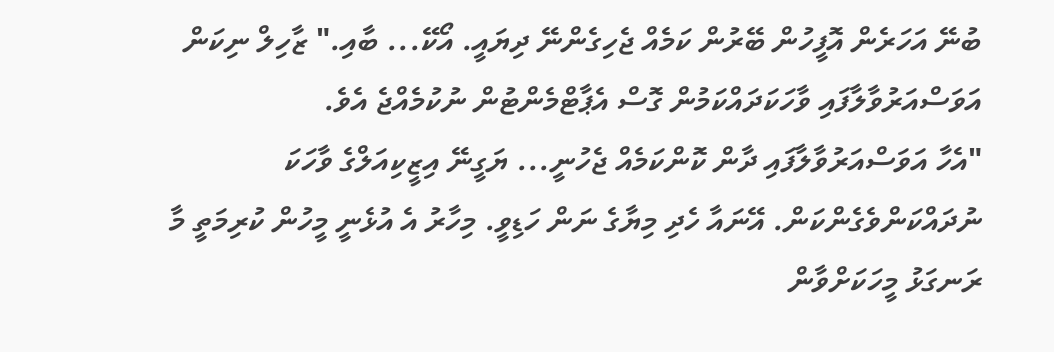ބުނޭ އަހަރެން އޮފީހުން ބޭރުން ކަމެއް ޖެހިގެންނޭ ދިޔައީ. އޯކޭ... ބާއި." ޒާހިލް ނިކަން އަވަސްއަރުވާލާފައި ވާހަކަދައްކަމުން ގޮސް އެޕާޓްމެންޓުން ނުކުމެއްޖެ އެވެ.
"އެހާ އަވަސްއަރުވާލާފައި ދާން ކޮންކަމެއް ޖެހުނީ... ޔަގީނޭ އިޒީކިއަލްގެ ވާހަކަ ނުދައްކަންވެގެންކަން. އޭނައާ ހެދި މިޔާގެ ނަން ހަޑިވީ. މިހާރު އެ އުޅެނީ މީހުން ކުރިމަތީ މާ ރަނގަޅު މީހަކަށްވާން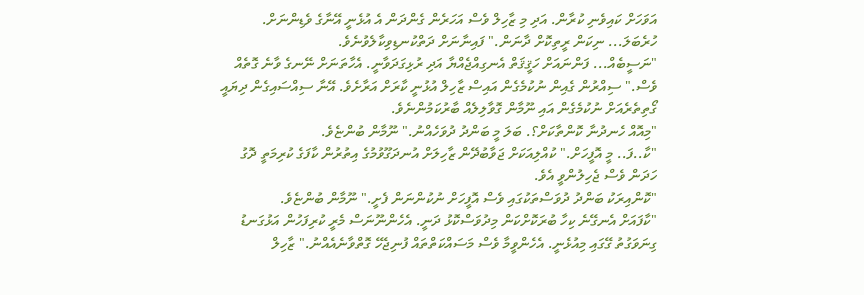އަވަހަށް ކައިވެނި ކުރާން. އަދި މި ޒާހިލް ވެސް އަހަރެން ގެންދަން އެ އުޅެނީ އޭނާގެ ވެޑިންނަށް. ހުރެބަލަ... ނިކަން ރީތިކޮށް ދާނަން." ފައިނާނަށް ދަތްކުނޑިވިކާލެވުނެވެ.
"ނަސީބެއް... ފަންނައަށް ހަޤީޤަތް އެނގިއްޖެއްޔާ އަދި ރުޅިގަދަވާނީ. އެހާތަނަށް ނޭނގެ ވާނެ ގޮތެއް ވެސް." ސިއްރުން ގެއިން ނުކުމެގެން އައިސް ޒާހިލް އުޅުނީ ކާރަށް އަރާށެވެ. އޭނާ ސިއްސައިގެން ދިޔައީ ގޯތިތެރެއަށް ނުކުމެގެން އައި ނޫމާން ގޮވާލިލެއް ބާރުކަމުންނެވެ.
"މިއޮއް ހެނދުނާ ކޮންތާކަށް؟. ބަލަ މީ ބަންދު ދުވަހެއްނު." ނޫމާން ބުންޏެވެ.
"ކާ..ފަ.. މީ އޮފީހަށް." ކުއްލިއަކަށް ޖަވާބުދޭން ޒާހިލަށް އުނދަގޫވުމުގެ އިތުރުން ކާފަގެ ކުރިމަތީ ދޮގު ހަދަން ވެސް ޖެހިލުންވީ އެވެ.
"ކޮންއިރަކު ބަންދު ދުވަސްތަކުގައި ވެސް އޮފީހަށް ނުކުންނަން ފެށީ." ނޫމާން ބުންޏެވެ.
"ކާފައަށް އެނގޭނެ ކިހާ ބުރަކޮށްކަން މިދުވަސްކޮޅު ދަނީ. އެހެންނޫނަސް މެރީ ކުރިފަހުން އަޅުގަނޑު ގިނަވަގުތު ގޭގައި މިއުޅެނީ. އެހެންވީމާ ވެސް މަސައްކަތްތައް ފުނިޖެހޭ ގޮތްވާނެއެއްނު." ޒާހިލް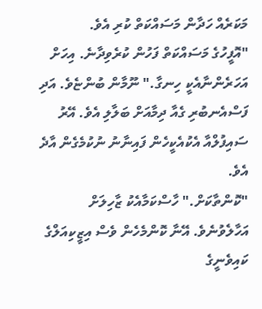މަކަރެއް ހަދާން މަސައްކަތް ކުރި އެވެ.
"އޮފީހުގެ މަސައްކަތް ފަހުން ކުރެވިދާނެ. އިހަށް އަހަރެންނާއެކީ ހިނގާ." ނޫމާން ބުންޏެވެ. އަދި ފަސްއެނބުރި ގެއާ ދިމާއަށް ބަލާލި އެވެ. އޭރު ސައިފުލްއާ އެކުއެކީހެން ފައިނާނު ނުކުމެގެން އާދެ އެވެ.
"ކޮންތާކަށް." ހާސްކަމާއެކު ޒާހިލަށް އަހާލެވުނެވެ. އޭނާ ކޮންމެހެން ވެސް އިޒީކިއަލްގެ ކައިވެނީގެ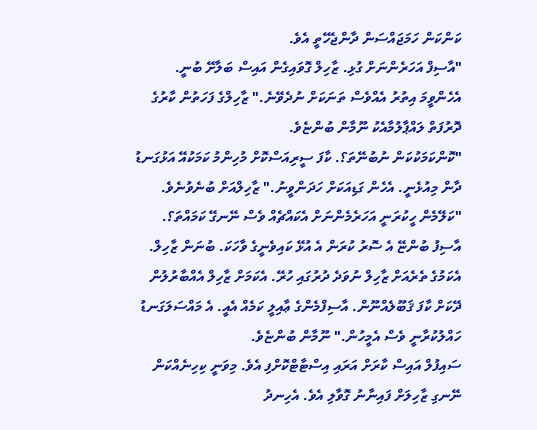ކަންކަން ހަމަޖައްސަން ދާންޖެހޭތީ އެވެ.
"އާސިފް އަހަރެންނަށް ގުޅި. ޒާހިލް ގޮވައިގެން އައިސް ބަލާށޭ ބުނީ. އެހެންވީމަ އިތުރު އެއްވެސް ތަނަކަށް ނުދެވޭނެ." ޒާހިލްގެ ފަހަތުން ކާރުގެ ދޮރުފަތް ލައްޕާލުމާއެކު ނޫމާން ބުންޏެވެ.
"ކޮންކަމަކުކަން ނުބުނޭތަ؟. ކާފަ ސީރިއަސްކޮށް މުހިންމު ކަމަކުއޭ އަޅުގަނޑު ދާން މިއުޅެނީ. އެހެން ގަޑިއަކަށް ހަދަންވީނު." ޒާހިލްއަށް ބުނެވުނެވެ.
"ކަލޭމެން ހީކުރަނީ އަހަރެމެންނަށް އެކައްޗެއް ވެސް ނޭނގޭ ކަމައްތަ؟. އާސިފު ބުންޏޭ އެ ސޮރު ކުރަން އެ އުޅޭ ކައިވެނީގެ ވާހަކަ. ބުނަން ޒާހިލް. އެކަމުގެ ތެރެއަށް ޒާހިލް ނުވަދެ ދުރުގައި ހުރޭ. އެކަމަށް ޒާހިލް އެއްބާރުލުން ދޭކަށް ކާފަ ޤަބޫލެއްނޫން. އާސިފްމެންގެ ޢާއިލީ ކަމެއް އެއީ. އެ މައްސަލަގަނޑު ހައްލުކުރާނީ ވެސް އެމީހުން." ނޫމާން ބުންޏެވެ.
ސައިފުލް އައިސް ކާރަށް އަރައި އިސްޓާޓްކޮށްފި އެވެ. މިވަނީ ކިހިނެއްކަން ނޭނގި ޒާހިލަށް ފައިނާނު ގޮވާލި އެވެ. އެހިނދު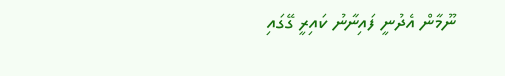ނޫމާން އެދުނީ ފައިނާނު ކައިރީ ގޭގައި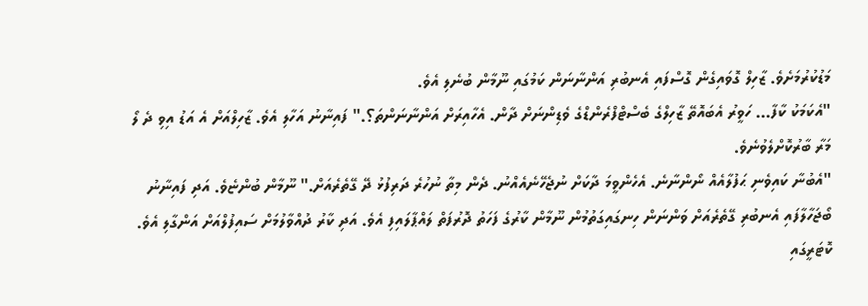މަޑުކުރުމަށެވެ. ޒާހިލް ގޮވައިގެން ގޮސްފައި އެނބުރި އަންނާނަން ކަމުގައި ނޫމާން ބުނެލި އެވެ.
"އެކަމަކު ކާފާ... ހަވީރު އެބައޮތޭ ޒާހިލްގެ ބެސްޓްފްރެންޑްގެ ވެޑިންނަށް ދާން. އެހާއިރަށް އަންނާނަންތަ؟." ފައިނާނު އަހާލި އެވެ. ޒާހިލްއަށް އެ އަޑު އިވި ދެ ލޯ މަރާ ބާރުކޮށްލެވުނެވެ.
"އެބުނާ ކައިވެނި ޙަފުލާއެއް ނޯންނާނެ. އެހެންވީމަ ދާކަށް ނުޖެހޭނެއެއްނު. ދެން މިތާ ނުހުރެ ދަރިފުޅު ދޭ ގޭތެރެއަށް." ނޫމާން ބުންޏެވެ. އަދި ފައިނާނު ބޯޖަހާލާފައި އެނބުރި ގޭތެރެއަށް ވަންނަން ހިނގައިގަތުމުން ނޫމާން ކާރުގެ ފަހަތު ދޮރުފަތް ލައްޕާލައިފި އެވެ. އަދި ކާރު ދުއްވާލުމަށް ސައިފުލްއަށް އަންގާލި އެވެ.
ކޮޓަރީގައި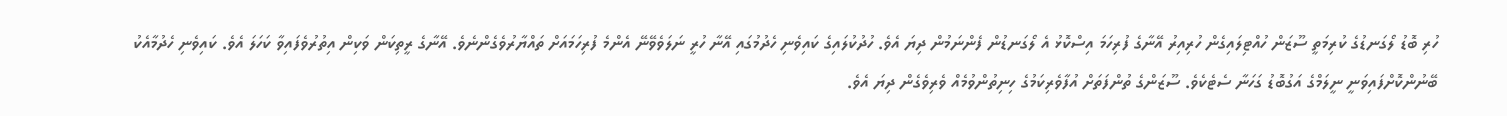ހުރި ބޮޑު ލޯގަނޑުގެ ކުރިމަތީ ސޫޒަން ހުއްޓިލައިގެން ހުރިއިރު އޭނާގެ ފުރިހަމަ އިސްކޮޅު އެ ލޯގަނޑުން ފެންނަމުން ދިޔަ އެވެ. ހުދުކުލައިގެ ކައިވެނި ހެދުމުގައި އޭނާ ހުރީ ނަލަވެވޭނޭ އެންމެ ފުރިހަމައަށް ތައްޔާރުވެގެންނެވެ. އޭނާގެ ރީތިކަން ވަކިން އިތުރުވެފައިވާ ކަހަލަ އެވެ. ކައިވެނި ހެދުމާއެކު ބޭނުންކޮށްފައިވަނީ ނީލަމްގެ އަގުބޮޑު ގަހަނާ ސެޓެކެވެ. ސޫޒަންގެ ތުންފަތަށް އުފާވެރިކަމުގެ ހިނިތުންވުމެއް ވެރިވެގެން ދިޔަ އެވެ.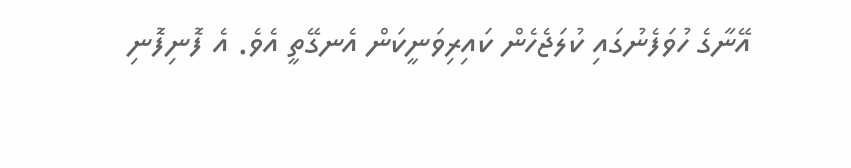އޭނާގެ ހުވަފެނުގައި ކުލަޖެހެން ކައިރިވަނީކަން އެނގޭތީ އެވެ. އެ ފޮނިފޮނި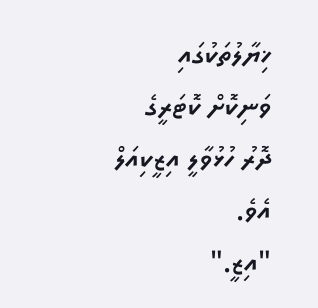ޚިޔާލުތަކުގައި ވަނިކޮށް ކޮޓަރީގެ ދޮރު ހުޅުވާލީ އިޒީކިއަލް އެވެ.
"އިޒީ."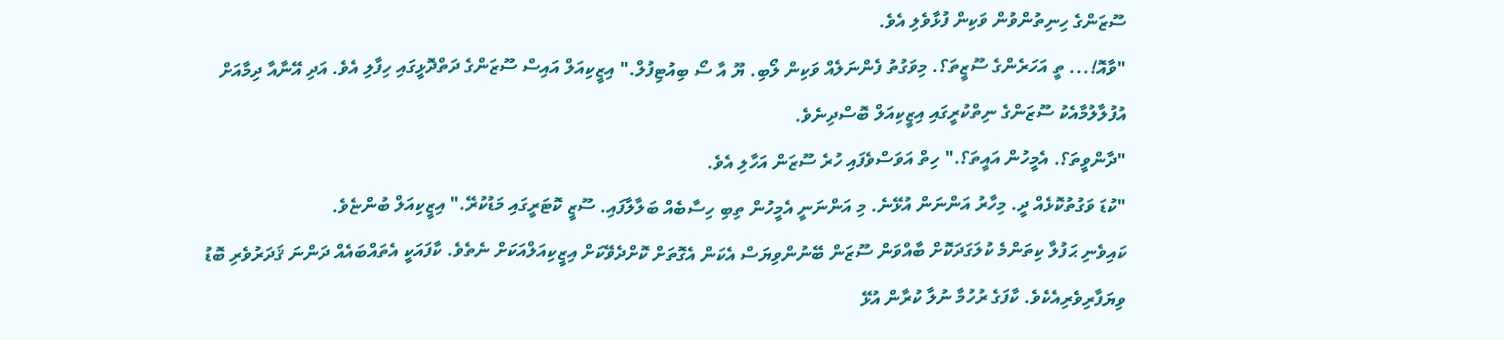ސޫޒަންގެ ހިނިތުންވުން ވަކިން ފުޅާވެލި އެވެ.
"ވާއޮ!... ތީ އަހަރެންގެ ސޫޒީތަ؟. މިވަގުތު ފެންނަލެއް ވަކިން ލޯބި. ޔޫ އާ ސޯ ބިއުޓިފުލް." އިޒީކިއަލް އައިސް ސޫޒަންގެ ދަތްދޮޅީގައި ހިފާލި އެވެ. އަދި އޭނާއާ ދިމާއަށް އުފުލާލުމާއެކު ސޫޒަންގެ ނިތްކުރީގައި އިޒީކިއަލް ބޮސްދިނެވެ.
"ދާންވީތަ؟. އެމީހުން އައީތަ؟." ހިތް އަވަސްވެފައި ހުރެ ސޫޒަން އަހާލި އެވެ.
"ކުޑަ ވަގުތުކޮޅެއް ދީ. މިހާރު އަންނަން އުޅޭނެ. މި އަންނަނީ އެމީހުން ތިބި ހިސާބެއް ބަލާލާފައި. ސޫޒީ ކޮޓަރީގައި މަޑުކުރޭ." އިޒީކިއަލް ބުންޏެވެ.
ކައިވެނި ޙަފުލާ ކިތަންމެ ކުލަގަދަކޮށް ބާއްވަން ސޫޒަން ބޭނުންވިޔަސް އެކަން އެގޮތަށް ކޮށްދެވޭކަށް އިޒީކިއަލްއަކަށް ނެތެވެ. ކާފައަކީ އެތައްބައެއް ދަންނަ ޤަދަރުވެރި ބޮޑު ވިޔަފާރިވެރިއެކެވެ. ކާފަގެ ރުހުމާ ނުލާ ކުރާން އުޅޭ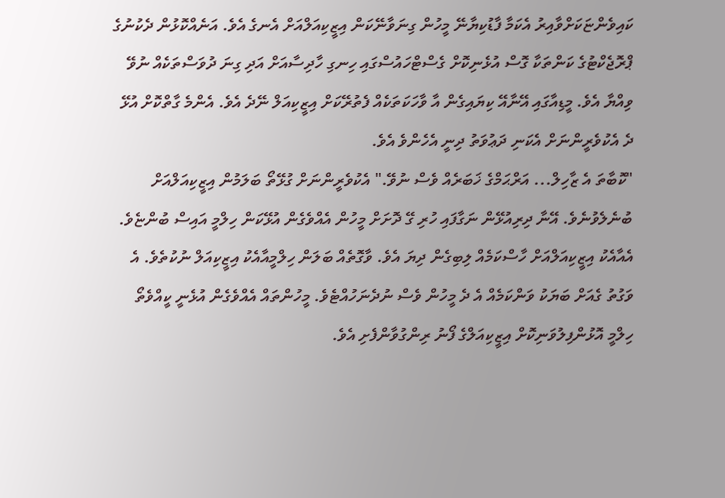ކައިވެންޏަކަށްވާއިރު އެކަމާ ފާޑުކިޔާނޭ މީހުން ގިނަވާނޭކަން އިޒީކިއަލްއަށް އެނގެ އެވެ. އަނެއްކޮޅުން ދެކުނުގެ ޕްރޮޖެކްޓުގެ ކަންތަކާ ގޮސް އުޅެނިކޮށް ގެސްޓްހައުސްގައި ހިނގި ހާދިސާއަށް އަދި ގިނަ ދުވަސްތަކެއް ނުވޭ ވިއްޔާ އެވެ. މީޑިއާގައި އޭނާއޭ ކިޔައިގެން އާ ވާހަކަތަކެއް ފެތުރޭކަށް އިޒީކިއަލް ނޭދެ އެވެ. އެންމެ ގާތްކޮށް އުޅޭ ދެ އެކުވެރީންނަށް އެކަނި ދަޢުވަތު ދިނީ އެހެންވެ އެވެ.
"ކޮބާތަ އެ ޒާހިލް... އަރްޙަމްގެ ޚަބަރެއް ވެސް ނުވޭ." އެކުވެރީންނަށް ގުޅޭތޯ ބަލަމުން އިޒީކިއަލްއަށް ބުނެލެވުނެވެ. އޭނާ ދިރިއުޅޭން ނަގާފައި ހުރި ގޭ ދޮށަށް މީހުން އެއްވެގެން އުޅޭކަން ހިލްމީ އައިސް ބުންޏެވެ. އެއާއެކު އިޒީކިއަލްއަށް ހާސްކަމެއް ލިބިގެން ދިޔަ އެވެ. ވާގޮތެއް ބަލަން ހިލްމީއާއެކު އިޒީކިއަލް ނުކުތެވެ. އެ ވަގުތު ގެއަށް ބަޔަކު ވަންކަމެއް އެ ދެ މީހުން ވެސް ނުދެނަހުއްޓެވެ. މީހުންތައް އެއްވެގެން އުޅެނީ ކީއްވެތޯ ހިލްމީ އޮޅުންފިލުވަނިކޮށް އިޒީކިއަލްގެ ފޯނު ރިންގުވާންފެށި އެވެ.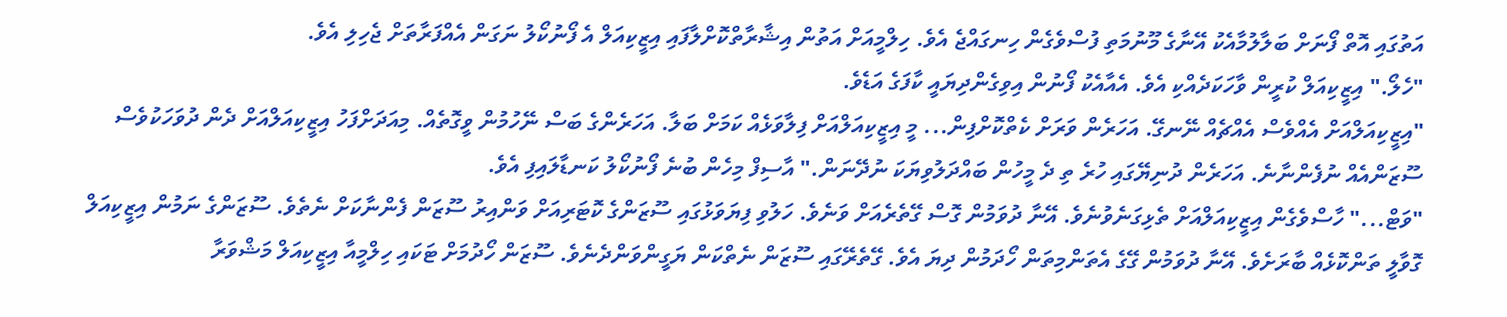އަތުގައި އޮތް ފޯނަށް ބަލާލުމާއެކު އޭނާގެ މޫނުމަތި ފުސްވެގެން ހިނގައްޖެ އެވެ. ހިލްމީއަށް އަތުން އިޝާރާތްކޮށްލާފައި އިޒީކިއަލް އެ ފޯނުކޯލު ނަގަން އެއްފަރާތަށް ޖެހިލި އެވެ.
"ހެލޯ." އިޒީކިއަލް ކުރީން ވާހަކަދެއްކި އެވެ. އެއާއެކު ފޯނުން އިވިގެންދިޔައީ ކާފަގެ އަޑެވެ.
"އިޒީކިއަލްއަށް އެއްވެސް އެއްޗެއް ނޭނގޭ. އަހަރެން ވަރަށް ކެތްކޮށްފިން... މީ އިޒީކިއަލްއަށް ފިލާވަޅެއް ކަމަށް ބަލާ. އަހަރެންގެ ބަސް ނޭހުމުން ވީގޮތެއް. މިއަދަށްފަހު އިޒީކިއަލްއަށް ދެން ދުވަހަކުވެސް ސޫޒަންއެއް ނުފެންނާނެ. އަހަރެން ދުނިޔޭގައި ހުރެ ތި ދެ މީހުން ބައްދަލުވިޔަކަ ނުދޭނަން." އާސިފް މިހެން ބުނެ ފޯނުކޯލު ކަނޑާލައިފި އެވެ.
"ވަޓް..." ހާސްވެގެން އިޒީކިއަލްއަށް ތެޅިގަނެވުނެވެ. އޭނާ ދުވަމުން ގޮސް ގޭތެރެއަށް ވަނެވެ. ހަލުވި ފިޔަވަޅުގައި ސޫޒަންގެ ކޮޓަރިއަށް ވަންއިރު ސޫޒަން ފެންނާކަށް ނެތެވެ. ސޫޒަންގެ ނަމުން އިޒީކިއަލް ގޮވާލީ ތަންކޮޅެއް ބާރަށެވެ. އޭނާ ދުވަމުން ގޭގެ އެތަންމިތަން ހޯދަމުން ދިޔަ އެވެ. ގޭތެރޭގައި ސޫޒަން ނެތްކަން ޔަގީންވަންދެނެވެ. ސޫޒަން ހޯދުމަށް ޓަކައި ހިލްމީއާ އިޒީކިއަލް މަޝްވަރާ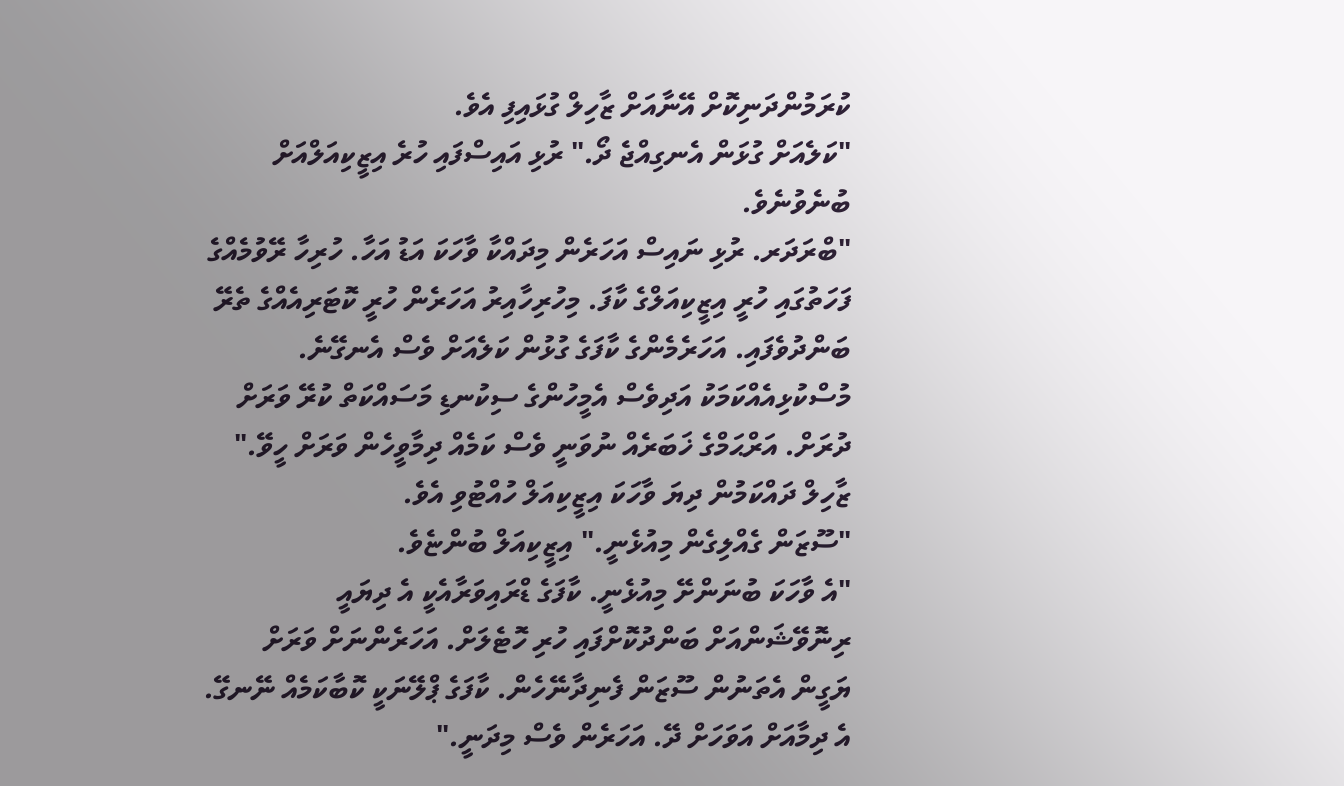ކުރަމުންދަނިކޮށް އޭނާއަށް ޒާހިލް ގުޅައިފި އެވެ.
"ކަލެއަށް ގުޅަން އެނގިއްޖެ ދޯ." ރުޅި އައިސްފައި ހުރެ އިޒީކިއަލްއަށް ބުނެވުނެވެ.
"ބްރަދަރ. ރުޅި ނައިސް އަހަރެން މިދައްކާ ވާހަކަ އަޑު އަހާ. ހުރިހާ ރޭވުމެއްގެ ފަހަތުގައި ހުރީ އިޒީކިއަލްގެ ކާފަ. މިހުރިހާއިރު އަހަރެން ހުރީ ކޮޓަރިއެއްގެ ތެރޭ ބަންދުވެފައި. އަހަރެމެންގެ ކާފަގެ ގުޅުން ކަލެއަށް ވެސް އެނގޭނެ. މުސްކުޅިއެއްކަމަކު އަދިވެސް އެމީހުންގެ ސިކުނޑި މަސައްކަތް ކުރޭ ވަރަށް ދުރަށް. އަރްޙަމްގެ ޚަބަރެއް ނުވަނީ ވެސް ކަމެއް ދިމާވީހެން ވަރަށް ހީވޭ." ޒާހިލް ދައްކަމުން ދިޔަ ވާހަކަ އިޒީކިއަލް ހުއްޓުވި އެވެ.
"ސޫޒަން ގެއްލިގެން މިއުޅެނީ." އިޒީކިއަލް ބުންޏެވެ.
"އެ ވާހަކަ ބުނަންށޭ މިއުޅެނީ. ކާފަގެ ޑްރައިވަރާއެކީ އެ ދިޔައީ ރިނޮވޭޝަންއަށް ބަންދުކޮށްފައި ހުރި ހޮޓެލަށް. އަހަރެންނަށް ވަރަށް ޔަގީން އެތަނުން ސޫޒަން ފެނިދާނޭހެން. ކާފަގެ ޕްލޭނަކީ ކޮބާކަމެއް ނޭނގޭ. އެ ދިމާއަށް އަވަހަށް ދޭ. އަހަރެން ވެސް މިދަނީ."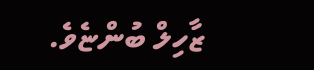ޒާހިލް ބުންޏެވެ.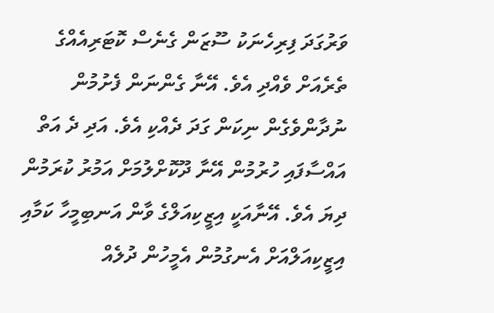ވަރުގަދަ ފިރިހެނަކު ސޫޒަން ގެނެސް ކޮޓަރިއެއްގެ ތެރެއަށް ވެއްދި އެވެ. އޭނާ ގެންނަން ފެށުމުން ނުދާންވެގެން ނިކަން ގަދަ ދެއްކި އެވެ. އަދި ދެ އަތް އައްސާފައި ހުރުމުން އޭނާ ދޫކޮށްލުމަށް އަމުރު ކުރަމުން ދިޔަ އެވެ. އޭނާއަކީ އިޒީކިއަލްގެ ވާން އަނބިމީހާ ކަމާއި އިޒީކިއަލްއަށް އެނގުމުން އެމީހުން ދުލެއް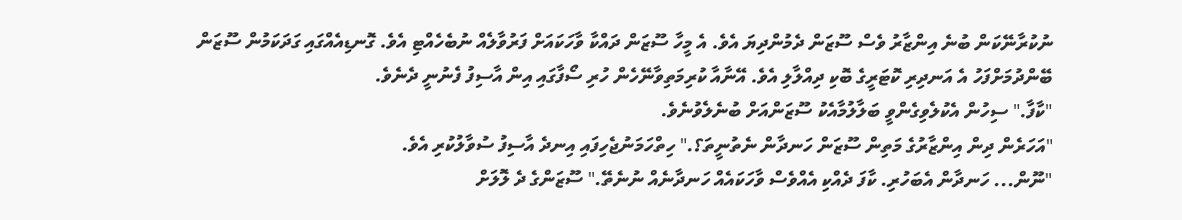ނުކުރާނޭކަން ބުނެ އިންޒާރު ވެސް ސޫޒަން ދެމުންދިޔަ އެވެ. އެ މީހާ ސޫޒަން ދައްކާ ވާހަކައަށް ފަރުވާލެއް ނުބެހެއްޓި އެވެ. ގޮނޑިއެއްގައި ގަދަކަމުން ސޫޒަން ބޭންދުމަށްފަހު އެ އަނދިރި ކޮޓަރީގެ ބޮކި ދިއްލާލި އެވެ. އޭނާއާ ކުރިމަތިވާނޭހެން ހުރި ސޯފާގައި އިން އާސިފު ފެނުނީ ދެނެވެ.
"ކާފާ." ސިހުން އެކުލެވިގެންވީ ބަލާލުމާއެކު ސޫޒަންއަށް ބުނެލެވުނެވެ.
"އަހަރެން ދިން އިންޒާރުގެ މަތިން ސޫޒަން ހަނދާން ނެތުނީތަ؟." ހިތްހަމަނުޖެހިފައި އިނދެ އާސިފު ސުވާލުކުރި އެވެ.
"ނޫން... ހަނދާން އެބަހުރި. ކާފަ ދެއްކި އެއްވެސް ވާހަކައެއް ހަނދާނެއް ނުނެތޭ." ސޫޒަންގެ ދެ ލޮލަށް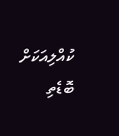ކުއްލިއަކަށް ބޮޑެތި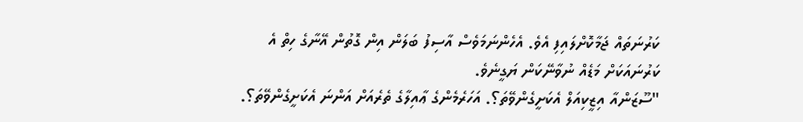ކަރުނަތައް ޖަމާކޮށްލައިފި އެވެ. އެހެންނަމަވެސް އާސިފު ބަލަން އިން ގޮތުން އޭނާގެ ހިތް އެ ކަރުނައަކަށް މަޑެއް ނުވާނޭކަން ޔަގީނެވެ.
"ސޫޒަންއާ އިޒީކިއަލް އެކަށީގެންވޭތަ؟. އަހަރެމެންގެ ޢާއިލާގެ ތެރެއަށް އަންނަ އެކަށީގެންވޭތަ؟.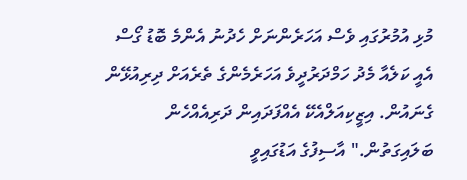މުޅި އުމުރުގައި ވެސް އަހަރެންނަށް ހެދުނު އެންމެ ބޮޑު ގޯސް އެއީ ކަލެއާ މެދު ހަމްދަރުދީވެ އަހަރެމެންގެ ތެރެއަށް ދިރިއުޅޭން ގެނައުން. އިޒީކިއަލްއެކޭ އެއްފަދައިން ދަރިއެއްހެން ބަލައިގަތުން." އާސިފުގެ އަޑުގައިވީ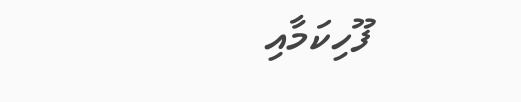ފޫހިކަމާއި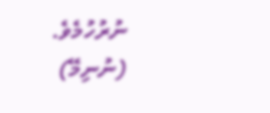ނުރުހުމެވެ.
(ނުނިމޭ)